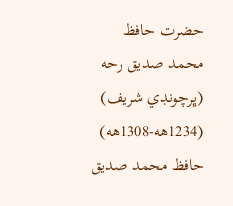حضرت حافظ محمد صديق رحه (ڀرچونڊي شريف) (1234هه-1308هه)
حافظ محمد صديق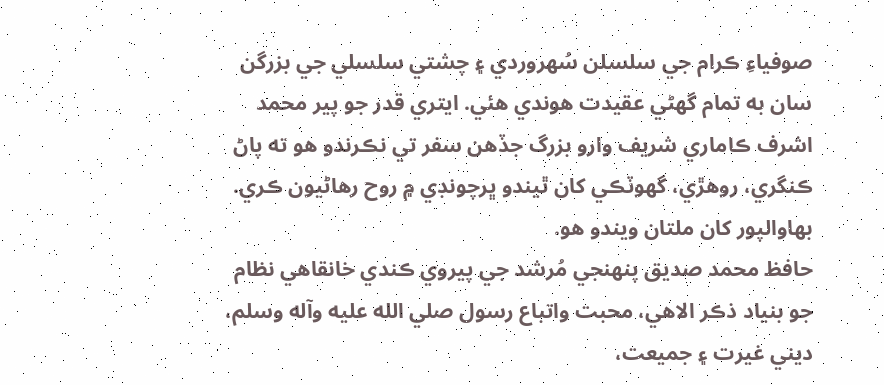صوفياءِ ڪرام جي سلسلن سُهروردي ۽ چشتي سلسلي جي بزرگن سان به تمام گهڻي عقيدت هوندي هئي. ايتري قدر جو پير محمد اشرف ڪاماري شريف وارو بزرگ جڏهن سفر تي نڪرندو هو ته پاڻ ڪنگري، روهڙي، گهوٽڪي کان ٿيندو ڀرچونڊي ۾ روح رهاڻيون ڪري. بهاوالپور کان ملتان ويندو هو.
حافظ محمد صديق پنهنجي مُرشد جي پيروي ڪندي خانقاهي نظام جو بنياد ذڪر الاهي، محبت واتباع رسول صلي الله عليه وآله وسلم، ديني غيرت ۽ جميعت،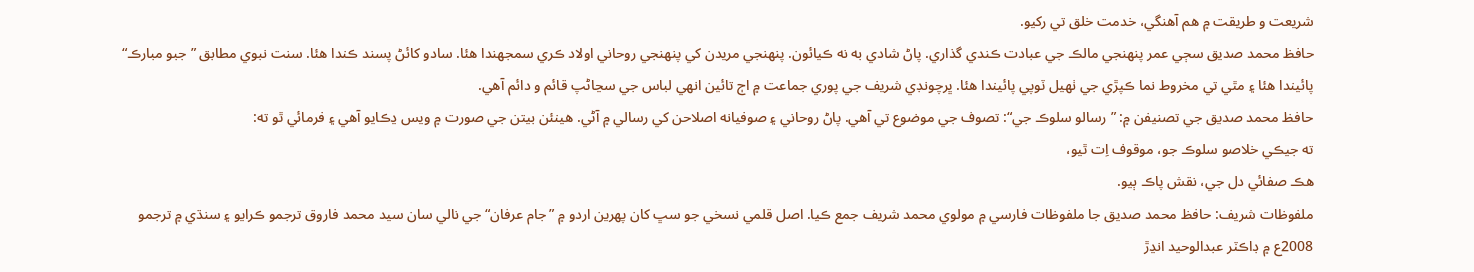شريعت و طريقت ۾ هم آهنگي، خدمت خلق تي رکيو.
حافظ محمد صديق سڄي عمر پنهنجي مالڪ جي عبادت ڪندي گذاري. پاڻ شادي به نه ڪيائون. پنهنجي مريدن کي پنهنجي روحاني اولاد ڪري سمجهندا هئا. سادو کائڻ پسند ڪندا هئا. سنت نبوي مطابق ”جبو مبارڪ“ پائيندا هئا ۽ مٿي تي مخروط نما ڪپڙي جي ٺهيل ٽوپي پائيندا هئا. ڀرچونڊي شريف جي پوري جماعت ۾ اڄ تائين انهي لباس جي سڃاڻپ قائم و دائم آهي.
حافظ محمد صديق جي تصنيفن ۾: ”رسالو سلوڪ جي“: تصوف جي موضوع تي آهي. پاڻ روحاني ۽ صوفيانه اصلاحن کي رسالي ۾ آڻي. هينئن بيتن جي صورت ۾ ويس ڍڪايو آهي ۽ فرمائي ٿو ته:
ته جيڪي خلاصو سلوڪ جو، موقوف اِت ٿيو،
هڪ صفائي دل جي، نقش پاڪ ٻيو.
ملفوظات شريف: حافظ محمد صديق جا ملفوظات فارسي ۾ مولوي محمد شريف جمع ڪيا. اصل قلمي نسخي جو سڀ کان پهرين اردو ۾ ”جام عرفان“ جي نالي سان سيد محمد فاروق ترجمو ڪرايو ۽ سنڌي ۾ ترجمو 2008ع ۾ ڊاڪٽر عبدالوحيد انڍڙ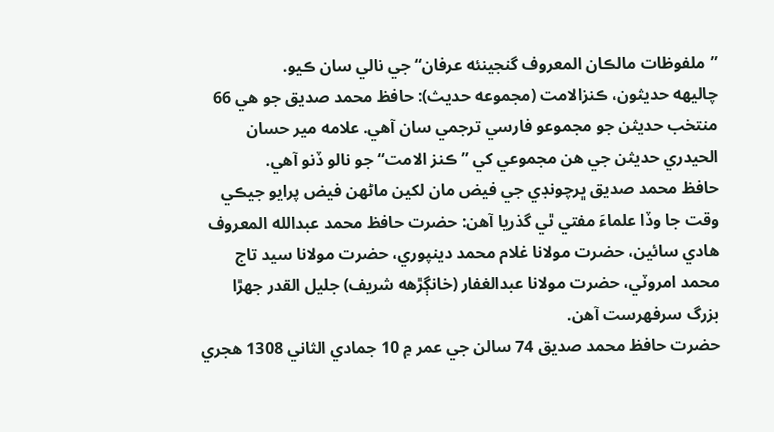”ملفوظات مالڪان المعروف گنجينئه عرفان“ جي نالي سان ڪيو.
چاليهه حديثون، ڪنزالامت (مجموعه حديث): حافظ محمد صديق جو هي 66 منتخب حديثن جو مجموعو فارسي ترجمي سان آهي. علامه مير حسان الحيدري حديثن جي هن مجموعي کي ”ڪنز الامت“ جو نالو ڏنو آهي.
حافظ محمد صديق ڀرچونڊي جي فيض مان لکين ماڻهن فيض پرايو جيڪي وقت جا وڏا علماءَ مفتي ٿي گذريا آهن: حضرت حافظ محمد عبدالله المعروف هادي سائين، حضرت مولانا غلام محمد دينپوري، حضرت مولانا سيد تاج محمد امروٽي، حضرت مولانا عبدالغفار (خانڳڙهه شريف) جليل القدر جهڙا بزرگ سرفهرست آهن.
حضرت حافظ محمد صديق 74 سالن جي عمر ۾ 10 جمادي الثاني 1308 هجري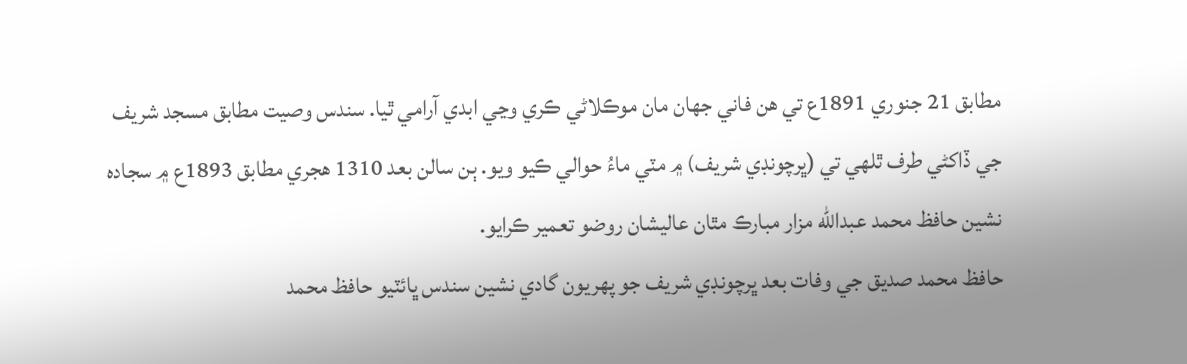مطابق 21 جنوري 1891ع تي هن فاني جهان مان موڪلاڻي ڪري وڃي ابدي آرامي ٿيا. سندس وصيت مطابق مسجد شريف جي ڏاکڻي طرف ٿلهي تي (ڀرچونڊي شريف) ۾ مٽي ماءُ حوالي ڪيو ويو. ٻن سالن بعد 1310 هجري مطابق 1893ع ۾ سجاده نشين حافظ محمد عبدالله مزار مبارڪ مٿان عاليشان روضو تعمير ڪرايو.
حافظ محمد صديق جي وفات بعد ڀرچونڊي شريف جو پهريون گادي نشين سندس ڀائٽيو حافظ محمد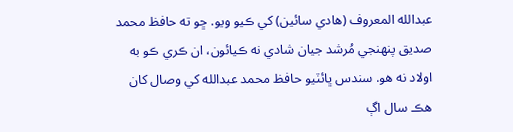عبدالله المعروف (هادي سائين) کي ڪيو ويو. ڇو ته حافظ محمد صديق پنهنجي مُرشد جيان شادي نه ڪيائون، ان ڪري ڪو به اولاد نه هو. سندس ڀائٽيو حافظ محمد عبدالله کي وصال کان هڪ سال اڳ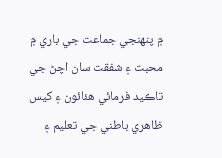۾ پنهنجي جماعت جي باري ۾ محبت ۽ شفقت سان اچڻ جي تاڪيد فرمائي هئائون ۽ کيس ظاهري باطني جي تعليم ۽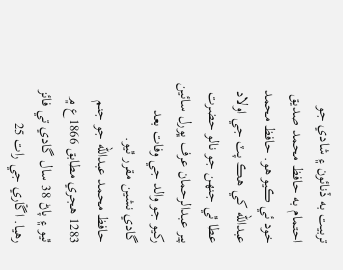تربيت به ڏنائون ۽ شادي جو احتمام به حافظ محمد صديق خود ئي ڪيو هو. حافظ محمد عبدالله کي هڪ پٽ جي اولاد عطا ٿي جنهن جو نالو حضرت پير عبدالرحمان عرف ڀورل سائين رکيو جو والد جي وفات بعد گادي نشين مقرر ٿيو.
حافظ محمد عبدالله جو جنم 1283 هجري مطابق 1866ع ۾ ٿيو ۽ پاڻ 38 سال گادي تي فائز رهيا. اڱاري جي رات 25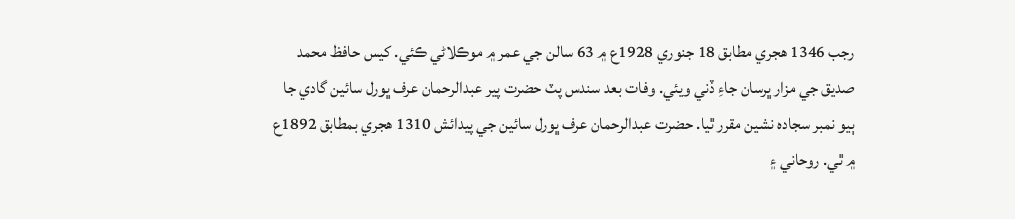رجب 1346 هجري مطابق 18 جنوري 1928ع ۾ 63 سالن جي عمر ۾ موڪلاڻي ڪئي. کيس حافظ محمد صديق جي مزار ڀرسان جاءِ ڏني ويئي. وفات بعد سندس پٽ حضرت پير عبدالرحمان عرف ڀورل سائين گادي جا ٻيو نمبر سجاده نشين مقرر ٿيا. حضرت عبدالرحمان عرف ڀورل سائين جي پيدائش 1310 هجري بمطابق 1892ع ۾ ٿي. روحاني ۽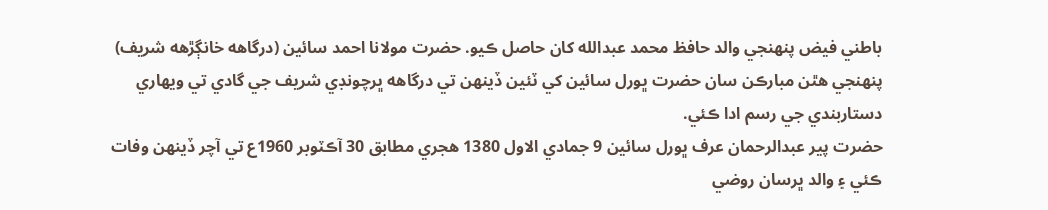باطني فيض پنهنجي والد حافظ محمد عبدالله کان حاصل ڪيو. حضرت مولانا احمد سائين (درگاهه خانڳڙهه شريف) پنهنجي هٿن مبارڪن سان حضرت ڀورل سائين کي ٽئين ڏينهن تي درگاهه ڀرچونڊي شريف جي گادي تي ويهاري دستاربندي جي رسم ادا ڪئي.
حضرت پير عبدالرحمان عرف ڀورل سائين 9 جمادي الاول 1380 هجري مطابق 30 آڪٽوبر 1960ع تي آچر ڏينهن وفات ڪئي ۽ والد ڀرسان روضي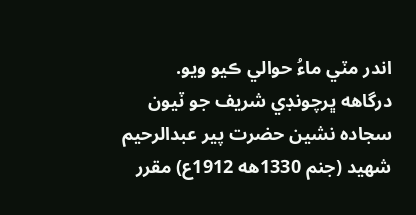اندر مٽي ماءُ حوالي ڪيو ويو.
درگاهه ڀرچونڊي شريف جو ٽيون سجاده نشين حضرت پير عبدالرحيم شهيد (جنم 1330هه 1912ع) مقرر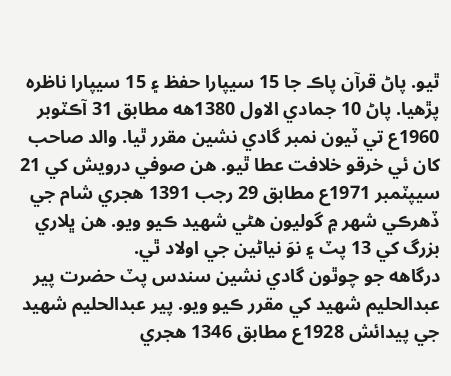ٿيو. پاڻ قرآن پاڪ جا 15 سيپارا حفظ ۽ 15 سيپارا ناظره پڙهيا. پاڻ 10 جمادي الاول 1380هه مطابق 31 آڪٽوبر 1960ع تي ٽيون نمبر گادي نشين مقرر ٿيا. والد صاحب کان ئي خرقو خلافت عطا ٿيو. هن صوفي درويش کي 21 سيپٽمبر 1971ع مطابق 29 رجب 1391 هجري شام جي ڏهرڪي شهر ۾ گوليون هڻي شهيد ڪيو ويو. هن ڀلاري بزرگ کي 13 پٽ ۽ نوَ نياڻين جي اولاد ٿي.
درگاهه جو چوٿون گادي نشين سندس پٽ حضرت پير عبدالحليم شهيد کي مقرر ڪيو ويو. پير عبدالحليم شهيد جي پيدائش 1928ع مطابق 1346 هجري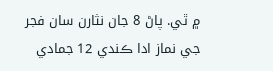۾ ٿي. پاڻ 8 جان نثارن سان فجر جي نماز ادا ڪندي 12 جمادي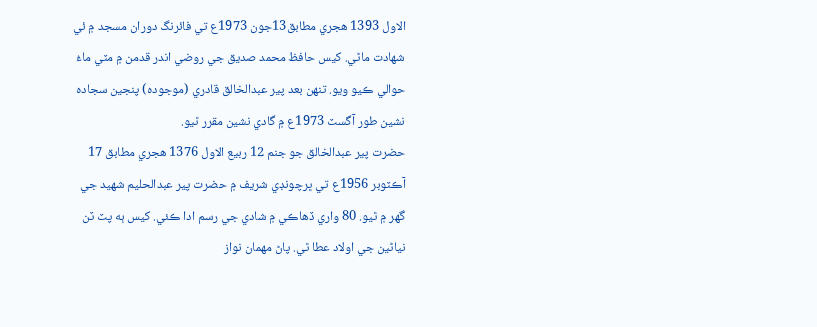الاول 1393 هجري مطابق13جون 1973ع تي فائرنگ دوران مسجد ۾ ئي شهادت ماڻي. کيس حافظ محمد صديق جي روضي اندر قدمن ۾ مٽي ماءُ حوالي ڪيو ويو. تنهن بعد پير عبدالخالق قادري (موجوده) پنجين سجاده نشين طور آگسٽ 1973ع ۾ گادي نشين مقرر ٿيو.
حضرت پير عبدالخالق جو جنم 12 ربيع الاول 1376 هجري مطابق 17 آڪٽوبر 1956ع تي ڀرچونڊي شريف ۾ حضرت پير عبدالحليم شهيد جي گهر ۾ ٿيو. 80 واري ڏهاڪي ۾ شادي جي رسم ادا ڪئي. کيس ٻه پٽ ٽن نياڻين جي اولاد عطا ٿي. پاڻ مهمان نواز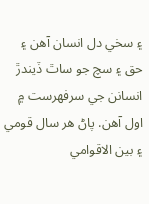۽ سخي دل انسان آهن ۽ حق ۽ سچ جو ساٿ ڏيندڙ انسانن جي سرفهرست ۾ اول آهن. پاڻ هر سال قومي ۽ بين الاقوامي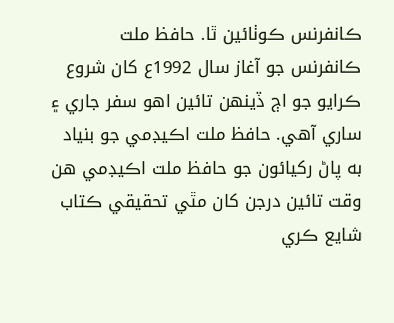ڪانفرنس ڪوٺائين ٿا. حافظ ملت ڪانفرنس جو آغاز سال 1992ع کان شروع ڪرايو جو اڄ ڏينهن تائين اهو سفر جاري ۽ ساري آهي. حافظ ملت اڪيڊمي جو بنياد به پاڻ رکيائون جو حافظ ملت اڪيڊمي هن وقت تائين درجن کان مٿي تحقيقي ڪتاب شايع ڪري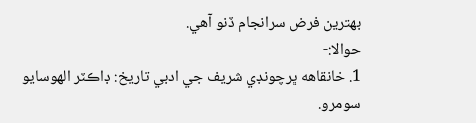بهترين فرض سرانجام ڏنو آهي.
حوالا:-
1. خانقاهه ڀرچونڊي شريف جي ادبي تاريخ: ڊاڪٽر الهوسايو سومرو.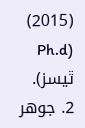(2015) (Ph.d ٿيسز).
2. جوهر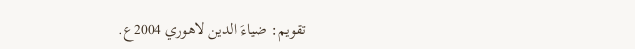تقويم: ضياءَ الدين لاهوري 2004ع.